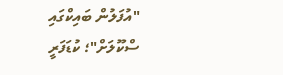"އުފަލުން ބައިކްގައި ސްކޫލަށް"؛ ކުޑަފަރީ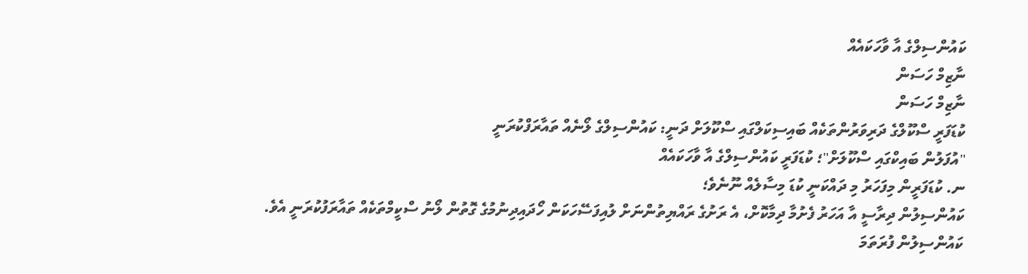ކައުންސިލްގެ އާ ވާހަކައެއް
ނާޒިމް ހަސަން
ނާޒިމް ހަސަން
ކުޑަފަރީ ސްކޫލްގެ ދަރިވަރުންތަކެއް ބައިސިކަލްގައި ސްކޫލަށް ދަނީ: ކައުންސިލްގެ ލޯނެއް ތައާރަފްކުރަނީ
"އުފަލުން ބައިކްގައި ސްކޫލަށް"؛ ކުޑަފަރީ ކައުންސިލްގެ އާ ވާހަކައެއް
ނ. ކުޑަފަރީން މިފަހަރު މި ދައްކަނީ ކުޑަ މިސާލެއް ނޫނެވެ؛
ކައުންސިލުން ދިރާސީ އާ އަހަރު ފެށުމާ ދިމާކޮށް، އެ ރަށުގެ ރައްޔިތުންނަށް ލުއިފަސޭހަކަން ހޯދައިދިނުމުގެ ގޮތުން ލޯނު ސްކީމްތަކެއް ތައާރަފުކުރަނީ އެވެ.
ކައުންސިލުން ފުރަތަމަ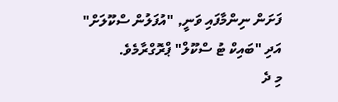ފަށަން ނިންމާފައި ވަނީ, "އުފަލުން ސްކޫލަށް" އަދި "ބައިކް ޓު ސްކޫލް" ޕްރޮގްރާމެވެ.
މި ދެ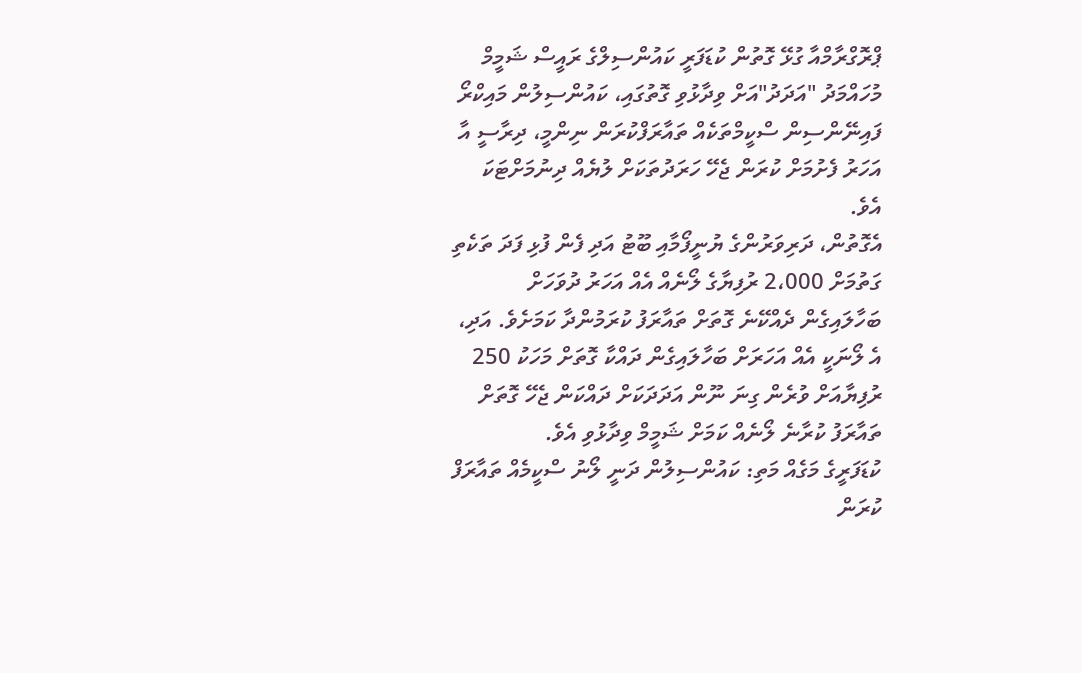ޕްރޮގްރާމްއާ ގުޅޭ ގޮތުން ކުޑަފަރީ ކައުންސިލްގެ ރައީސް ޝަމީމް މުހައްމަދު "އަދަދު"އަށް ވިދާޅުވި ގޮތުގައި، ކައުންސިލުން މައިކްރޯ ފައިނޭންސިން ސްކީމްތަކެއް ތައާރަފްކުރަން ނިންމީ، ދިރާސީ އާ އަހަރު ފެށުމަށް ކުރަން ޖެހޭ ހަރަދުތަކަށް ލުޔެއް ދިނުމަށްޓަކަ އެވެ.
އެގޮތުން، ދަރިވަރުންގެ ޔުނީފޯމާއި ބޫޓު އަދި ފެން ފުޅި ފަދަ ތަކެތި ގަތުމަށް 2،000 ރުފިޔާގެ ލޯނެއް އެއް އަހަރު ދުވަހަށް ބަހާލައިގެން ދެއްކޭނެ ގޮތަށް ތައާރަފު ކުރަމުންދާ ކަމަށެވެ. އަދި، އެ ލޯނަކީ އެއް އަހަރަށް ބަހާލައިގެން ދައްކާ ގޮތަށް މަހަކު 250 ރުފިޔާއަށް ވުރެން ގިނަ ނޫން އަދަދަކަށް ދައްކަން ޖެހޭ ގޮތަށް ތައާރަފު ކުރާނެ ލޯނެއް ކަމަށް ޝަމީމް ވިދާޅުވި އެވެ.
ކުޑަފަރީގެ މަގެއް މަތި: ކައުންސިލުން ދަނީ ލޯނު ސްކީމެއް ތައާރަފް ކުރަން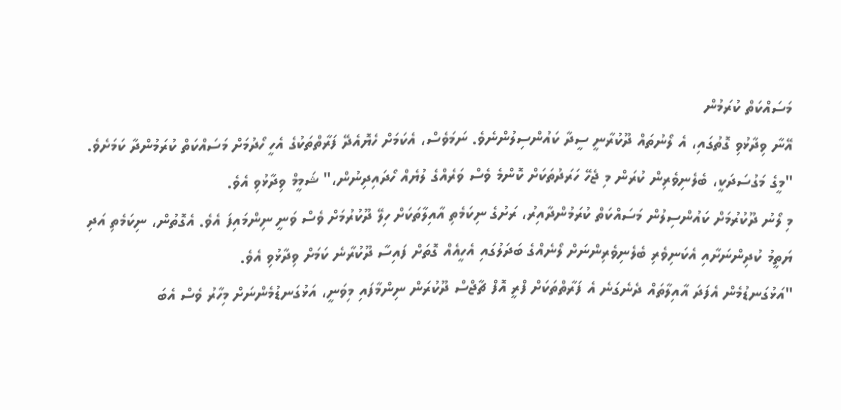މަސައްކަތް ކުރަމުން
އޭނާ ވިދާޅުވި ގޮތުގައި، އެ ލޯނުތައް ދޫކުރާނީ ސީދާ ކައުންސިލުންނެވެ. ނަމަވެސް، އެކަމަށް ހެޔޮއެދޭ ފަރާތްތަކުގެ އެހީ ހޯދުމަށް މަސައްކަތް ކުރަމުންދާ ކަމަށެވެ.
"މީގެ މަގުސަދަކީ، ބެލެނިވެރިން ކުރަން މި ޖެހޭ ހަރަދުތަކަށް ކޮންމެ ވެސް ވަރެއްގެ ލުޔެއް ހޯދައިދިނުން،" ޝަމީމް ވިދާޅުވި އެވެ.
މި ލޯނު ދޫކުރުމަށް ކައުންސިލުން މަސައްކަތް ކުރަމުންދާއިރު، ރަށުގެ ނިކަމެތި އާއިލާތަކަށް ހިލޭ ދޫކުރުމަށް ވެސް ވަނީ ނިންމައިފަ އެވެ. އެގޮތުން، ނިކަމެތި އަދި ޔަތީމު ކުދިންނަށާއި އެކަނިވެރި ބެލެނިވެރިންނަށް ލޯނެއްގެ ބަދަލުގައި އެހީއެއް ގޮތަށް ފައިސާ ދޫކުރާނެ ކަމަށް ވިދާޅުވި އެވެ.
"އަޅުގަނޑުމެން އެފަދަ އާއިލާތައް ދެނެގަނެ އެ ފަރާތްތަކަށް ފްރީ އޮފް ޗާޖްސް ދޫކުރަން ނިންމާފައި މިވަނީ، އަޅުގަނޑުމެންނަށް މިހާރު ވެސް އެބަ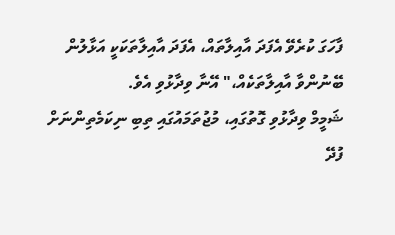ފާހަގަ ކުރެވޭ އެފަދަ އާއިލާތައް، އެފަދަ އާއިލާތަކަކީ އަޅާލުން ބޭނުންވާ އާއިލާތަކެއް،" އޭނާ ވިދާޅުވި އެވެ.
ޝަމީމް ވިދާޅުވި ގޮތުގައި، މުޖުތަމައުގައި ތިބި ނިކަމެތިންނަށް ފުދޭ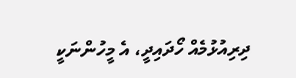ދިރިއުޅުމެއް ހޯދައިދީ، އެ މީހުންނަކީ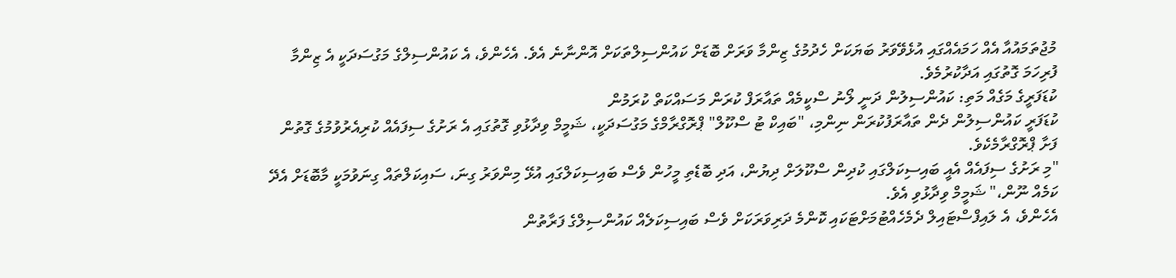މުޖުތަމައުއާ އެއް ހަމައެއްގައި އުޅެވޭވަރު ބަޔަކަށް ހެދުމުގެ ޒިންމާ ވަރަށް ބޮޑަށް ކައުންސިލްތަކަށް އޮންނާނެ އެވެ. އެހެންވެ، އެ ކައުންސިލްގެ މަގުސަދަކީ އެ ޒިންމާ ފުރިހަމަ ގޮތުގައި އަދާކުރުމެވެ.
ކުޑަފަރީގެ މަގެއް މަތި: ކައުންސިލުން ދަނީ ލޯނު ސްކީމެއް ތައާރަފް ކުރަން މަސައްކަތް ކުރަމުން
ކުޑަފަރީ ކައުންސިލުން ދެން ތައާރަފުކުރަން ނިންމި، "ބައިކް ޓު ސްކޫލް" ޕްރޮގްރާމްގެ މަގުސަދަކީ، ޝަމީމް ވިދާޅުވި ގޮތުގައި އެ ރަށުގެ ސިފައެއް ކުރިއެރުވުމުގެ ގޮތުން ފަށާ ޕްރޮގްރާމެކެވެ.
"މި ރަށުގެ ސިފައެއް އެއީ ބައިސިކަލްގައި ކުދިން ސްކޫލަށް ދިޔުން، އަދި ބޮޑެތި މީހުން ވެސް ބައިސިކަލްގައި އުޅޭ މިންވަރު ގިނަ، ސައިކަލްތައް ގިނަވުމަކީ މާބޮޑަށް އެދޭ ކަމެއް ނޫން،" ޝަމީމް ވިދާޅުވި އެވެ.
އެހެންވެ، އެ ލައިފްސްޓައިލް ދެމެހެއްޓުމަށްޓަކައި ކޮންމެ ދަރިވަރަކަށް ވެސް ބައިސިކަލެއް ކައުންސިލްގެ ފަރާތުން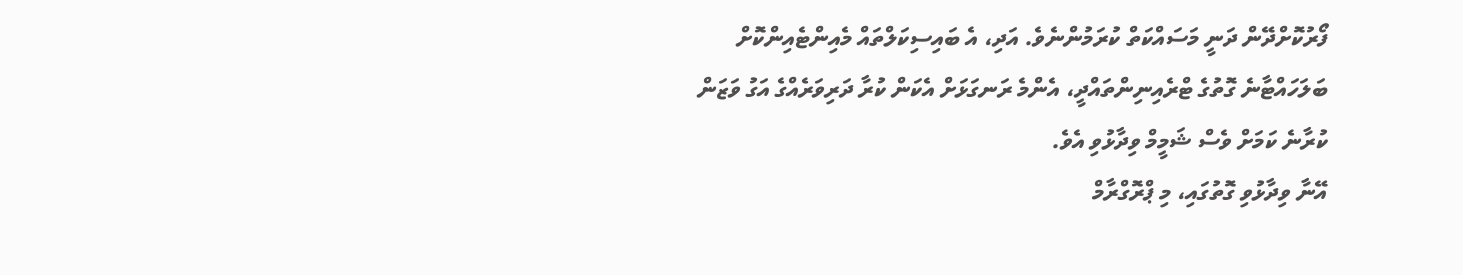ފޯރުކޮށްދޭން ދަނީ މަސައްކަތް ކުރަމުންނެވެ. އަދި، އެ ބައިސިކަލްތައް މެއިންޓެއިންކޮށް ބަލަހައްޓާނެ ގޮތުގެ ޓްރެއިނިންތައްދީ، އެންމެ ރަނގަޅަށް އެކަން ކުރާ ދަރިވަރެއްގެ އަގު ވަޒަން ކުރާނެ ކަމަށް ވެސް ޝަމީމް ވިދާޅުވި އެވެ.
އޭނާ ވިދާޅުވި ގޮތުގައި، މި ޕްރޮގްރާމް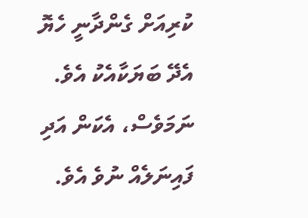ކުރިއަށް ގެންދާނީ ހެޔޮ އެދޭ ބަޔަކާއެކު އެވެ. ނަމަވެސް، އެކަން އަދި ފައިނަލެއް ނުވެ އެވެ.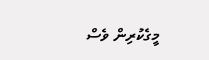މީގެކުރިން ވެސް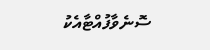ސޮނެވާފުއްޓާއެކު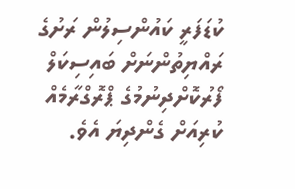ކުޑަފަރީ ކައުންސިލުން ރަށުގެ ރައްޔިތުންނަށް ބައިސިކަލް ފޯރުކޮށްދިނުމުގެ ޕްރޮގްރާމެއް ކުރިއަށް ގެންދިޔަ އެވެ.